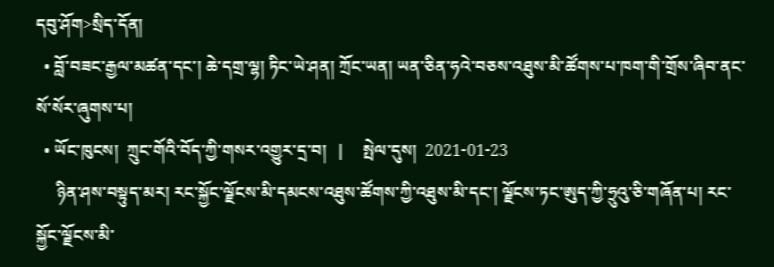དབུ་ཤོག>སྲིད་དོན།
  • བློ་བཟང་རྒྱལ་མཚན་དང་། ཆེ་དགྲ་ལྷ། ཏིང་ཡེ་ཤན། ཀྲོང་ཡན། ཡན་ཅིན་ཧའེ་བཅས་འཐུས་མི་ཚོགས་པ་ཁག་གི་གྲོས་ཞིབ་ནང་སོ་སོར་ཞུགས་པ།
  • ཡོང་ཁུངས།  ཀྲུང་གོའི་བོད་ཀྱི་གསར་འགྱུར་དྲ་བ།   |     སྤེལ་དུས།  2021-01-23
     ཉིན་ཤས་བསྟུད་མར། རང་སྐྱོང་ལྗོངས་མི་དམངས་འཐུས་ཚོགས་ཀྱི་འཐུས་མི་དང་། ལྗོངས་ཏང་ཨུད་ཀྱི་ཧྲུའུ་ཅི་གཞོན་པ། རང་སྐྱོང་ལྗོངས་མི་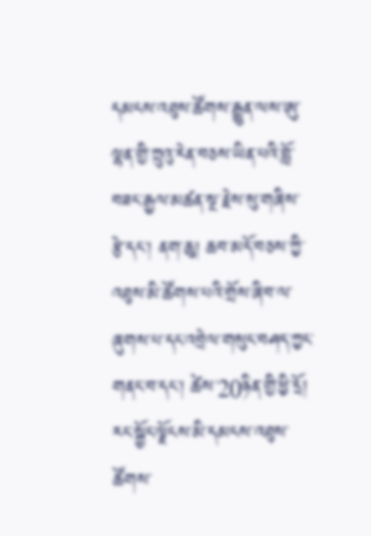དམངས་འཐུས་ཚོགས་རྒྱུན་ལས་ཨུ་ལྷན་གྱི་ཀྲུའུ་རེན་བཅས་ཡིན་པའི་བློ་བཟང་རྒྱལ་མཚན་སྔ་རྗེས་སུ་གཞིས་རྩེ་དང་། ནག་ཆུ། ཆབ་མདོ་བཅས་ཀྱི་འཐུས་མི་ཚོགས་པའི་གྲོས་ཞིབ་ལ་ཞུགས་པ་དང་འབྲེལ་གསུང་བཤད་ཀྱང་གནང་བ་དང་། ཚེས་20ཉིན་གྱི་ཕྱི་དྲོ། རང་སྐྱོང་ལྗོངས་མི་དམངས་འཐུས་ཚོགས་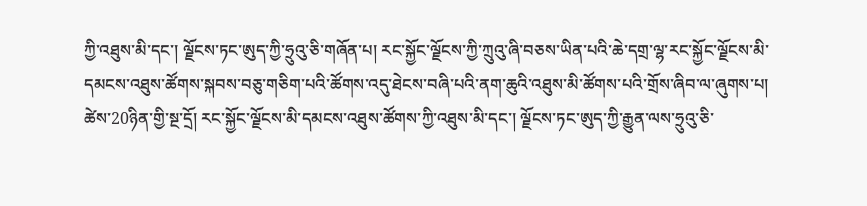ཀྱི་འཐུས་མི་དང་། ལྗོངས་ཏང་ཨུད་ཀྱི་ཧྲུའུ་ཅི་གཞོན་པ། རང་སྐྱོང་ལྗོངས་ཀྱི་ཀྲུའུ་ཞི་བཅས་ཡིན་པའི་ཆེ་དགྲ་ལྷ་རང་སྐྱོང་ལྗོངས་མི་དམངས་འཐུས་ཚོགས་སྐབས་བཅུ་གཅིག་པའི་ཚོགས་འདུ་ཐེངས་བཞི་པའི་ནག་ཆུའི་འཐུས་མི་ཚོགས་པའི་གྲོས་ཞིབ་ལ་ཞུགས་པ། ཚེས་20ཉིན་གྱི་སྔ་དྲོ། རང་སྐྱོང་ལྗོངས་མི་དམངས་འཐུས་ཚོགས་ཀྱི་འཐུས་མི་དང་། ལྗོངས་ཏང་ཨུད་ཀྱི་རྒྱུན་ལས་ཧྲུའུ་ཅི་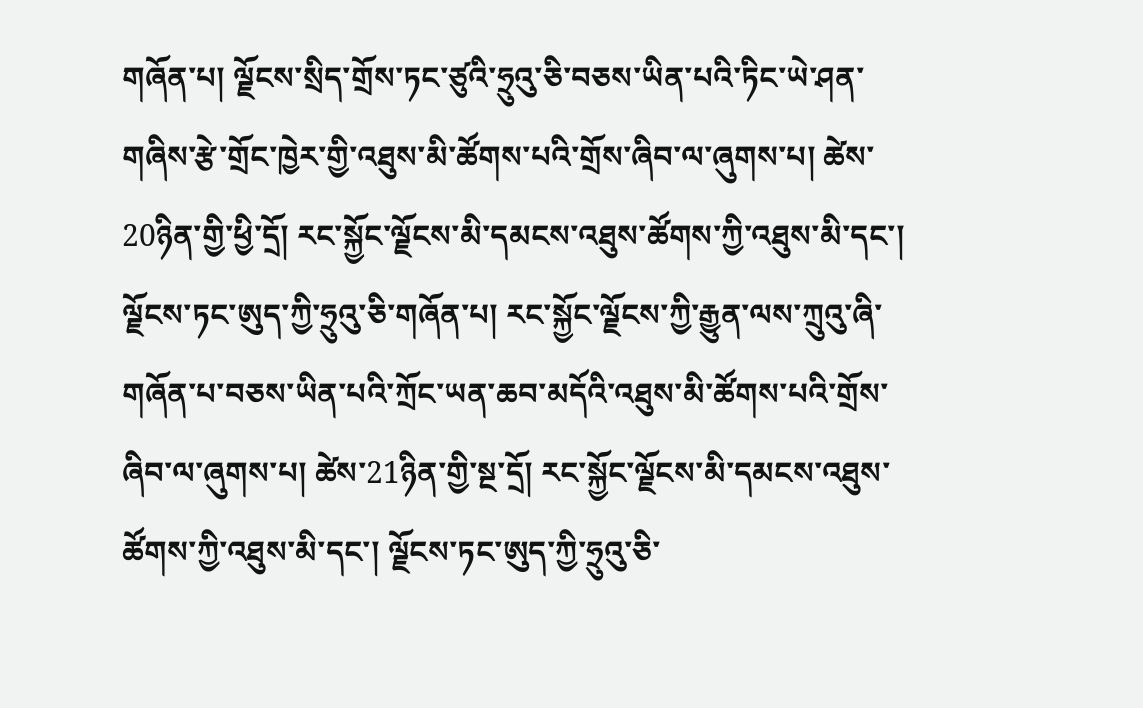གཞོན་པ། ལྗོངས་སྲིད་གྲོས་ཏང་ཙུའི་ཧྲུའུ་ཅི་བཅས་ཡིན་པའི་ཏིང་ཡེ་ཤན་གཞིས་རྩེ་གྲོང་ཁྱེར་གྱི་འཐུས་མི་ཚོགས་པའི་གྲོས་ཞིབ་ལ་ཞུགས་པ། ཚེས་20ཉིན་གྱི་ཕྱི་དྲོ། རང་སྐྱོང་ལྗོངས་མི་དམངས་འཐུས་ཚོགས་ཀྱི་འཐུས་མི་དང་། ལྗོངས་ཏང་ཨུད་ཀྱི་ཧྲུའུ་ཅི་གཞོན་པ། རང་སྐྱོང་ལྗོངས་ཀྱི་རྒྱུན་ལས་ཀྲུའུ་ཞི་གཞོན་པ་བཅས་ཡིན་པའི་ཀྲོང་ཡན་ཆབ་མདོའི་འཐུས་མི་ཚོགས་པའི་གྲོས་ཞིབ་ལ་ཞུགས་པ། ཚེས་21ཉིན་གྱི་སྔ་དྲོ། རང་སྐྱོང་ལྗོངས་མི་དམངས་འཐུས་ཚོགས་ཀྱི་འཐུས་མི་དང་། ལྗོངས་ཏང་ཨུད་ཀྱི་ཧྲུའུ་ཅི་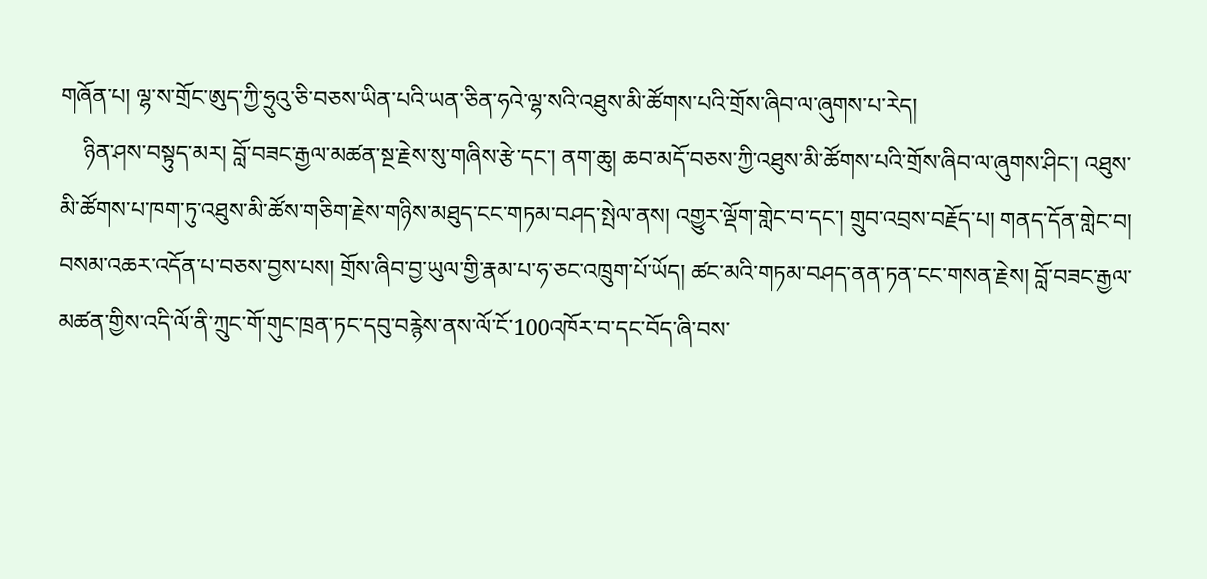གཞོན་པ། ལྷ་ས་གྲོང་ཨུད་ཀྱི་ཧྲུའུ་ཅི་བཅས་ཡིན་པའི་ཡན་ཅིན་ཧའེ་ལྷ་སའི་འཐུས་མི་ཚོགས་པའི་གྲོས་ཞིབ་ལ་ཞུགས་པ་རེད།
    ཉིན་ཤས་བསྟུད་མར། བློ་བཟང་རྒྱལ་མཚན་སྔ་རྗེས་སུ་གཞིས་རྩེ་དང་། ནག་ཆུ། ཆབ་མདོ་བཅས་ཀྱི་འཐུས་མི་ཚོགས་པའི་གྲོས་ཞིབ་ལ་ཞུགས་ཤིང་། འཐུས་མི་ཚོགས་པ་ཁག་ཏུ་འཐུས་མི་ཚོས་གཅིག་རྗེས་གཉིས་མཐུད་ངང་གཏམ་བཤད་སྤེལ་ནས། འགྱུར་ལྡོག་གླེང་བ་དང་། གྲུབ་འབྲས་བརྗོད་པ། གནད་དོན་གླེང་བ། བསམ་འཆར་འདོན་པ་བཅས་བྱས་པས། གྲོས་ཞིབ་བྱ་ཡུལ་གྱི་རྣམ་པ་ཧ་ཅང་འཁྲུག་པོ་ཡོད། ཚང་མའི་གཏམ་བཤད་ནན་ཏན་ངང་གསན་རྗེས། བློ་བཟང་རྒྱལ་མཚན་གྱིས་འདི་ལོ་ནི་ཀྲུང་གོ་གུང་ཁྲན་ཏང་དབུ་བརྙེས་ནས་ལོ་ངོ་100འཁོར་བ་དང་བོད་ཞི་བས་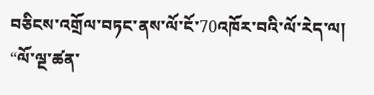བཅིངས་འགྲོལ་བཏང་ནས་ལོ་ངོ་70འཁོར་བའི་ལོ་རེད་ལ། “ལོ་ལྔ་ཚན་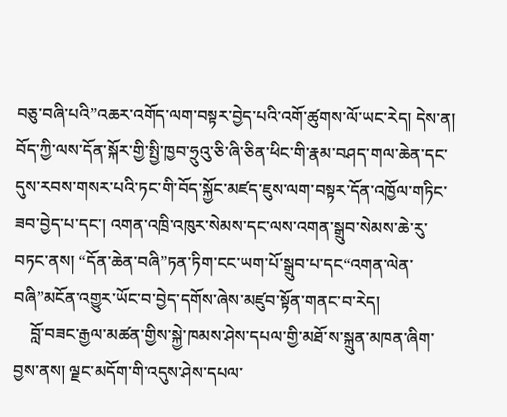བཅུ་བཞི་པའི”འཆར་འགོད་ལག་བསྟར་བྱེད་པའི་འགོ་ཚུགས་ལོ་ཡང་རེད། དེས་ན། བོད་ཀྱི་ལས་དོན་སྐོར་གྱི་སྤྱི་ཁྱབ་ཧྲུའུ་ཅི་ཞི་ཅིན་ཕིང་གི་རྣམ་བཤད་གལ་ཆེན་དང་དུས་རབས་གསར་པའི་ཏང་གི་བོད་སྐྱོང་མཛད་ཇུས་ལག་བསྟར་དོན་འཁྱོལ་གཏིང་ཟབ་བྱེད་པ་དང་། འགན་འཁྲི་འཁུར་སེམས་དང་ལས་འགན་སྒྲུབ་སེམས་ཆེ་རུ་བཏང་ནས། “དོན་ཆེན་བཞི”ཏན་ཏིག་ངང་ཡག་པོ་སྒྲུབ་པ་དང“འགན་ལེན་བཞི”མངོན་འགྱུར་ཡོང་བ་བྱེད་དགོས་ཞེས་མཛུབ་སྟོན་གནང་བ་རེད།
    བློ་བཟང་རྒྱལ་མཚན་གྱིས་སྐྱེ་ཁམས་ཤེས་དཔལ་གྱི་མཐོ་ས་སྐྲུན་མཁན་ཞིག་བྱས་ནས། ལྗང་མདོག་གི་འདུས་ཤེས་དཔལ་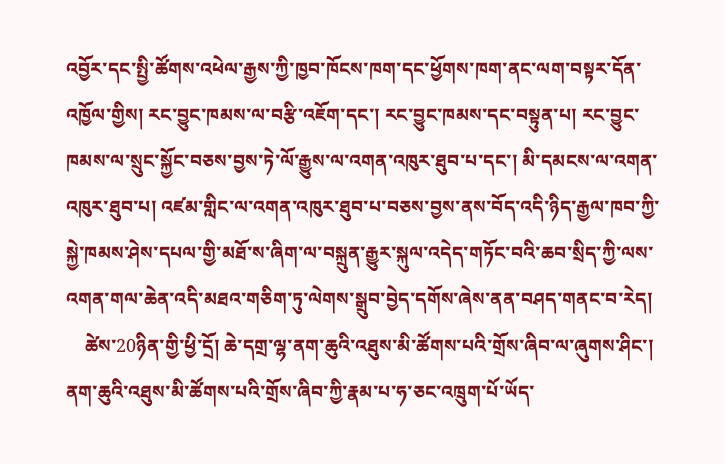འབྱོར་དང་སྤྱི་ཚོགས་འཕེལ་རྒྱས་ཀྱི་ཁྱབ་ཁོངས་ཁག་དང་ཕྱོགས་ཁག་ནང་ལག་བསྟར་དོན་འཁྱོལ་གྱིས། རང་བྱུང་ཁམས་ལ་བརྩི་འཇོག་དང་། རང་བྱུང་ཁམས་དང་བསྟུན་པ། རང་བྱུང་ཁམས་ལ་སྲུང་སྐྱོང་བཅས་བྱས་ཏེ་ལོ་རྒྱུས་ལ་འགན་འཁུར་ཐུབ་པ་དང་། མི་དམངས་ལ་འགན་འཁུར་ཐུབ་པ། འཛམ་གླིང་ལ་འགན་འཁུར་ཐུབ་པ་བཅས་བྱས་ནས་བོད་འདི་ཉིད་རྒྱལ་ཁབ་ཀྱི་སྐྱེ་ཁམས་ཤེས་དཔལ་གྱི་མཐོ་ས་ཞིག་ལ་བསྐྲུན་རྒྱུར་སྐུལ་འདེད་གཏོང་བའི་ཆབ་སྲིད་ཀྱི་ལས་འགན་གལ་ཆེན་འདི་མཐའ་གཅིག་ཏུ་ལེགས་སྒྲུབ་བྱེད་དགོས་ཞེས་ནན་བཤད་གནང་བ་རེད།
    ཚེས་20ཉིན་གྱི་ཕྱི་དྲོ། ཆེ་དགྲ་ལྷ་ནག་ཆུའི་འཐུས་མི་ཚོགས་པའི་གྲོས་ཞིབ་ལ་ཞུགས་ཤིང་། ནག་ཆུའི་འཐུས་མི་ཚོགས་པའི་གྲོས་ཞིབ་ཀྱི་རྣམ་པ་ཧ་ཅང་འཁྲུག་པོ་ཡོད་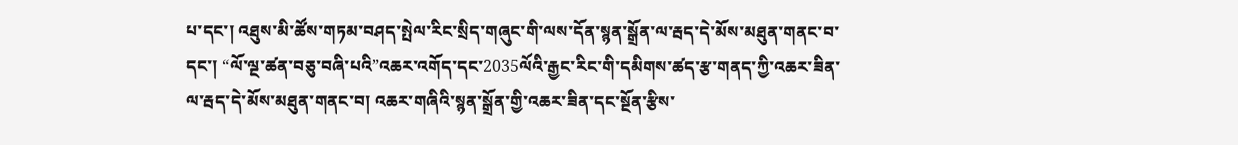པ་དང་། འཐུས་མི་ཚོས་གཏམ་བཤད་སྤེལ་རིང་སྲིད་གཞུང་གི་ལས་དོན་སྙན་སྒྲོན་ལ་རྦད་དེ་མོས་མཐུན་གནང་བ་དང་། “ལོ་ལྔ་ཚན་བཅུ་བཞི་པའི”འཆར་འགོད་དང་2035ལོའི་རྒྱང་རིང་གི་དམིགས་ཚད་རྩ་གནད་ཀྱི་འཆར་ཟིན་ལ་རྦད་དེ་མོས་མཐུན་གནང་བ། འཆར་གཞིའི་སྙན་སྒྲོན་གྱི་འཆར་ཟིན་དང་སྔོན་རྩིས་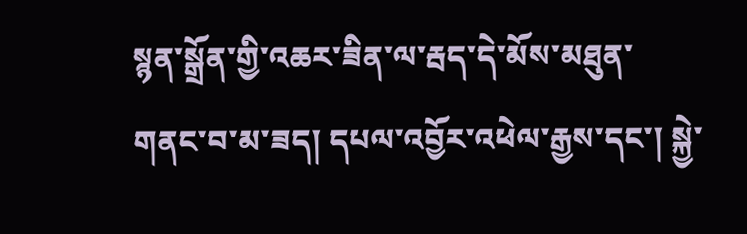སྙན་སྒྲོན་གྱི་འཆར་ཟིན་ལ་རྦད་དེ་མོས་མཐུན་གནང་བ་མ་ཟད། དཔལ་འབྱོར་འཕེལ་རྒྱས་དང་། སྐྱེ་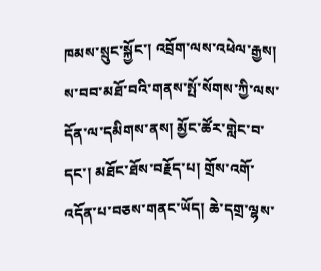ཁམས་སྲུང་སྐྱོང་། འབྲོག་ལས་འཕེལ་རྒྱས། ས་བབ་མཐོ་བའི་གནས་སྤོ་སོགས་ཀྱི་ལས་དོན་ལ་དམིགས་ནས། མྱོང་ཚོར་གླེང་བ་དང་། མཐོང་ཐོས་བརྗོད་པ། གྲོས་འགོ་འདོན་པ་བཅས་གནང་ཡོད། ཆེ་དགྲ་ལྷས་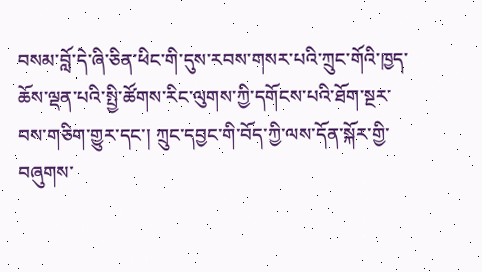བསམ་བློ་དེ་ཞི་ཅིན་ཕིང་གི་དུས་རབས་གསར་པའི་ཀྲུང་གོའི་ཁྱད་ཆོས་ལྡན་པའི་སྤྱི་ཚོགས་རིང་ལུགས་ཀྱི་དགོངས་པའི་ཐོག་སྔར་བས་གཅིག་གྱུར་དང་། ཀྲུང་དབྱང་གི་བོད་ཀྱི་ལས་དོན་སྐོར་གྱི་བཞུགས་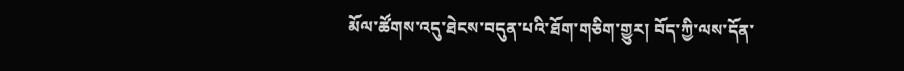མོལ་ཚོགས་འདུ་ཐེངས་བདུན་པའི་ཐོག་གཅིག་གྱུར། བོད་ཀྱི་ལས་དོན་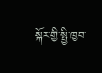སྐོར་གྱི་སྤྱི་ཁྱབ་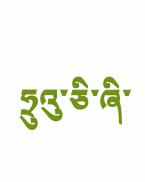ཧྲུའུ་ཅི་ཞི་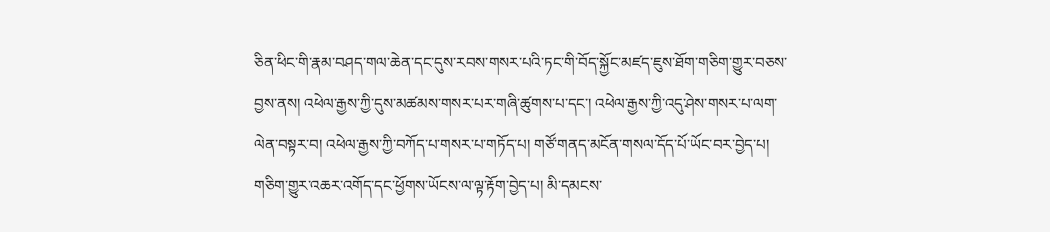ཅིན་ཕིང་གི་རྣམ་བཤད་གལ་ཆེན་དང་དུས་རབས་གསར་པའི་ཏང་གི་བོད་སྐྱོང་མཛད་ཇུས་ཐོག་གཅིག་གྱུར་བཅས་བྱས་ནས། འཕེལ་རྒྱས་ཀྱི་དུས་མཚམས་གསར་པར་གཞི་ཚུགས་པ་དང་། འཕེལ་རྒྱས་ཀྱི་འདུ་ཤེས་གསར་པ་ལག་ལེན་བསྟར་བ། འཕེལ་རྒྱས་ཀྱི་བཀོད་པ་གསར་པ་གཏོད་པ། གཙོ་གནད་མངོན་གསལ་དོད་པོ་ཡོང་བར་བྱེད་པ། གཅིག་གྱུར་འཆར་འགོད་དང་ཕྱོགས་ཡོངས་ལ་ལྟ་རྟོག་བྱེད་པ། མི་དམངས་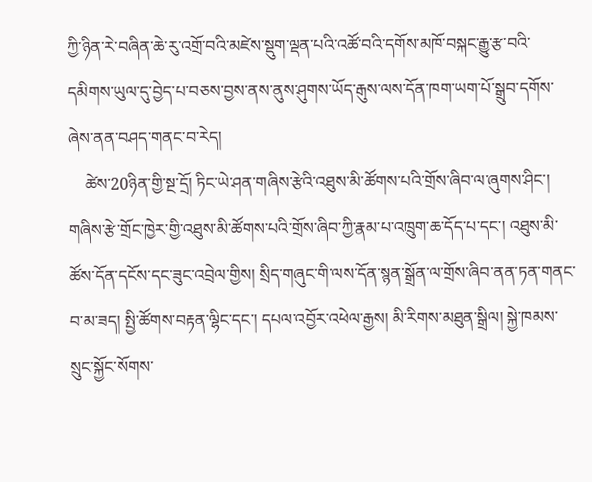ཀྱི་ཉིན་རེ་བཞིན་ཆེ་རུ་འགྲོ་བའི་མཛེས་སྡུག་ལྡན་པའི་འཚོ་བའི་དགོས་མཁོ་བསྐང་རྒྱུ་རྩ་བའི་དམིགས་ཡུལ་དུ་བྱེད་པ་བཅས་བྱས་ནས་ནུས་ཤུགས་ཡོད་རྒུས་ལས་དོན་ཁག་ཡག་པོ་སྒྲུབ་དགོས་ཞེས་ནན་བཤད་གནང་བ་རེད།
    ཚེས་20ཉིན་གྱི་སྔ་དྲོ། ཏིང་ཡེ་ཤན་གཞིས་རྩེའི་འཐུས་མི་ཚོགས་པའི་གྲོས་ཞིབ་ལ་ཞུགས་ཤིང་། གཞིས་རྩེ་གྲོང་ཁྱེར་གྱི་འཐུས་མི་ཚོགས་པའི་གྲོས་ཞིབ་ཀྱི་རྣམ་པ་འཁྲུག་ཆ་དོད་པ་དང་། འཐུས་མི་ཚོས་དོན་དངོས་དང་ཟུང་འབྲེལ་གྱིས། སྲིད་གཞུང་གི་ལས་དོན་སྙན་སྒྲོན་ལ་གྲོས་ཞིབ་ནན་ཏན་གནང་བ་མ་ཟད། སྤྱི་ཚོགས་བརྟན་ལྷིང་དང་། དཔལ་འབྱོར་འཕེལ་རྒྱས། མི་རིགས་མཐུན་སྒྲིལ། སྐྱེ་ཁམས་སྲུང་སྐྱོང་སོགས་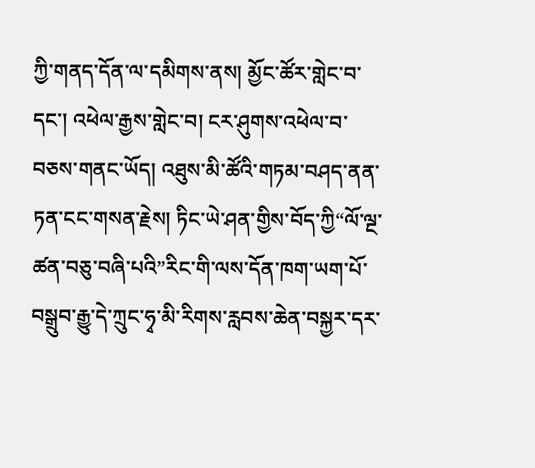ཀྱི་གནད་དོན་ལ་དམིགས་ནས། མྱོང་ཚོར་གླེང་བ་དང་། འཕེལ་རྒྱས་གླེང་བ། ངར་ཤུགས་འཕེལ་བ་བཅས་གནང་ཡོད། འཐུས་མི་ཚོའི་གཏམ་བཤད་ནན་ཏན་ངང་གསན་རྗེས། ཏིང་ཡེ་ཤན་གྱིས་བོད་ཀྱི“ལོ་ལྔ་ཚན་བཅུ་བཞི་པའི”རིང་གི་ལས་དོན་ཁག་ཡག་པོ་བསྒྲུབ་རྒྱུ་དེ་ཀྲུང་ཧྭ་མི་རིགས་རླབས་ཆེན་བསྐྱར་དར་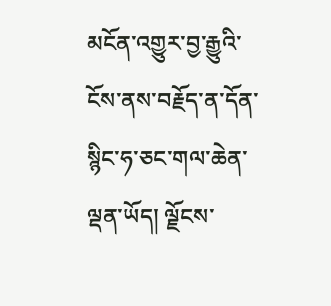མངོན་འགྱུར་བྱ་རྒྱུའི་ངོས་ནས་བརྗོད་ན་དོན་སྙིང་ཧ་ཅང་གལ་ཆེན་ལྡན་ཡོད། ལྗོངས་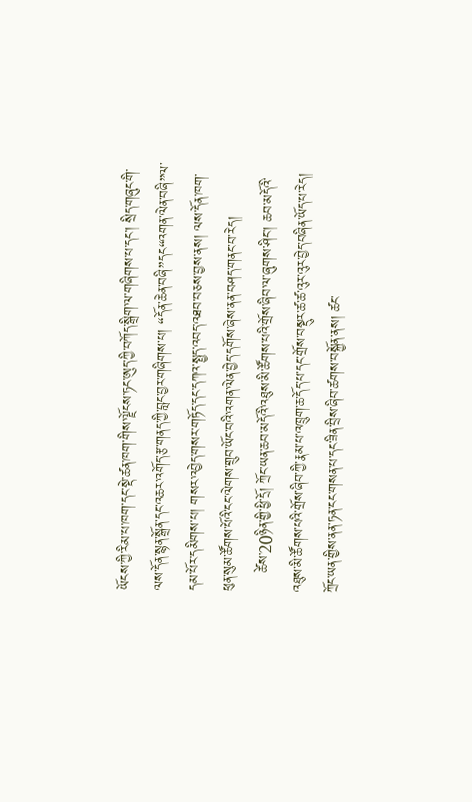ཡོངས་ཀྱི་རིམ་པ་ཁག་དང་སྡེ་ཚན་ཁག་གིས་ལྗོངས་ཏང་ཨུད་ཀྱི་བཀོད་སྒྲིག་ལ་གཞིགས་པ་དང་། སྲིད་གཞུང་གི་ལས་དོན་སྙན་སྒྲོན་དང་འཆར་འགོད་རྩ་གནད་ཀྱི་བླང་བྱར་གཞིགས་པ། “དོན་ཆེན་བཞི”དང“འགན་ལེན་བཞི”ལ་དམ་པོར་དམིགས་པ། གསར་འབྱེད་གསར་གཏོད་དང་དཀའ་སྤྱད་འབད་འཐབ་བཅས་བྱས་ནས། ལས་དོན་ཁག་ཕུན་སུམ་ཚོགས་པོའི་ངང་ལེགས་གྲུབ་ཡོང་བའི་འགན་ལེན་བྱེད་དགོས་ཞེས་ནན་བཤད་གནང་བ་རེད།
    ཚེས་20ཉིན་གྱི་ཕྱི་དྲོ། ཀྲོང་ཡན་ཆབ་མདོའི་འཐུས་མི་ཚོགས་པའི་གྲོས་ཞིབ་ལ་ཞུགས་ཤིང་། ཆབ་མདོའི་འཐུས་མི་ཚོགས་པའི་གྲོས་ཞིབ་ཀྱི་རྣམ་པ་འཁྲུག་ཆ་དོད་པ་དང་གྲོས་བསྡུར་ཚ་ཚ་འུར་འུར་བྱེད་བཞིན་ཡོད་པ་རེད། ཀྲོང་ཡན་གྱིས་ནན་ཏན་ངང་གསན་པ་དང་ཟིན་བྲིས་ཞིབ་ཚགས་བསྐྱོན་ནས། ཚང་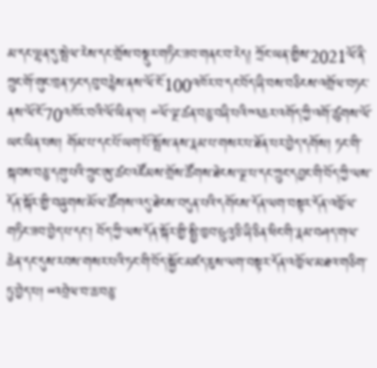མ་དང་ལྷན་དུ་སྤེལ་རེས་དང་གྲོས་བསྡུར་གཏིང་ཟབ་གནང་བ་རེད། ཀྲོང་ཡན་གྱིས་2021ལོ་ནི་ཀྲུང་གོ་གུང་ཁྲན་ཏང་དབུ་བརྙེས་ནས་ལོ་ངོ་100འཁོར་བ་དང་བོད་ཞི་བས་བཅིངས་འགྲོལ་བཏང་ནས་ལོ་ངོ་70འཁོར་བའི་ལོ་ཡིན་ལ། “ལོ་ལྔ་ཚན་བཅུ་བཞི་པའི”འཆར་འགོད་ཀྱི་འགོ་ཚུགས་ལོ་ཡང་ཡིན་པས། གོམ་པ་དང་པོ་ཡག་པོ་སྤོས་ནས་རྣམ་པ་གསར་པ་ཐོན་པར་བྱེད་དགོས། ཏང་གི་སྐབས་བཅུ་དགུ་པའི་ཀྲུང་ཨུ་ཚང་འཛོམས་གྲོས་ཚོགས་ཐེངས་ལྔ་པ་དང་ཀྲུང་དབྱང་གི་བོད་ཀྱི་ལས་དོན་སྐོར་གྱི་བཞུགས་མོལ་ཚོགས་འདུ་ཐེངས་བདུན་པའི་དགོངས་དོན་ལག་བསྟར་དོན་འཁྱོལ་གཏིང་ཟབ་བྱེད་པ་དང་། བོད་ཀྱི་ལས་དོན་སྐོར་གྱི་སྤྱི་ཁྱབ་ཧྲུའུ་ཅི་ཞི་ཅིན་ཕིང་གི་རྣམ་བཤད་གལ་ཆེན་དང་དུས་རབས་གསར་པའི་ཏང་གི་བོད་སྐྱོང་མཛད་ཇུས་ལག་བསྟར་དོན་འཁྱོལ་མཐའ་གཅིག་ཏུ་བྱེད་པ། “འབྲེལ་བ་ཆ་བཅུ་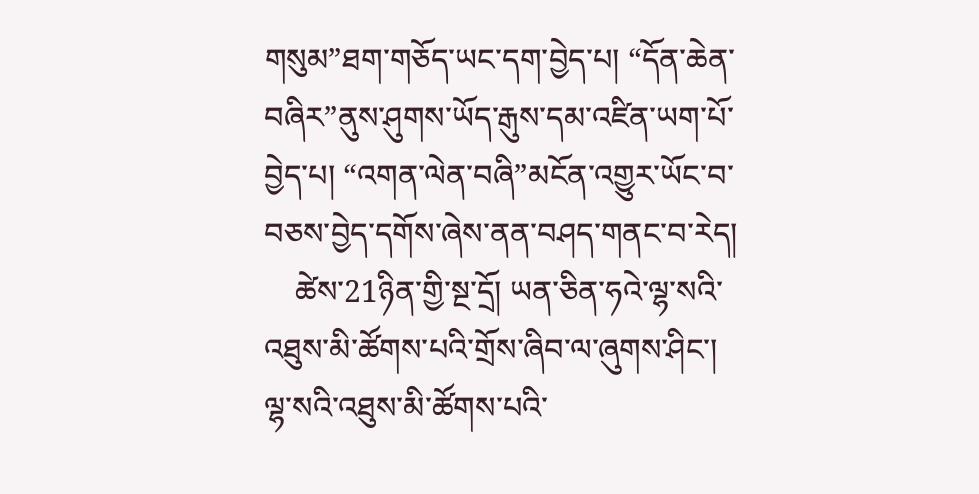གསུམ”ཐག་གཅོད་ཡང་དག་བྱེད་པ། “དོན་ཆེན་བཞིར”ནུས་ཤུགས་ཡོད་རྒུས་དམ་འཛིན་ཡག་པོ་བྱེད་པ། “འགན་ལེན་བཞི”མངོན་འགྱུར་ཡོང་བ་བཅས་བྱེད་དགོས་ཞེས་ནན་བཤད་གནང་བ་རེད།
    ཚེས་21ཉིན་གྱི་སྔ་དྲོ། ཡན་ཅིན་ཧའེ་ལྷ་སའི་འཐུས་མི་ཚོགས་པའི་གྲོས་ཞིབ་ལ་ཞུགས་ཤིང་། ལྷ་སའི་འཐུས་མི་ཚོགས་པའི་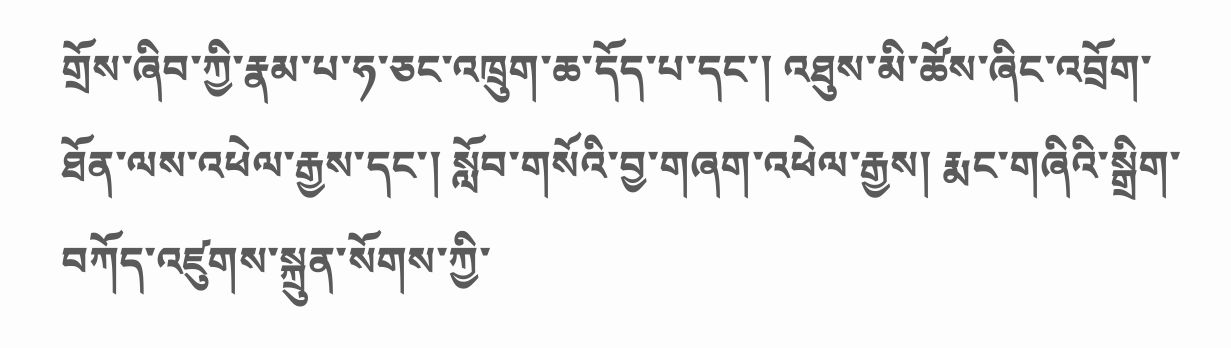གྲོས་ཞིབ་ཀྱི་རྣམ་པ་ཧ་ཅང་འཁྲུག་ཆ་དོད་པ་དང་། འཐུས་མི་ཚོས་ཞིང་འབྲོག་ཐོན་ལས་འཕེལ་རྒྱས་དང་། སློབ་གསོའི་བྱ་གཞག་འཕེལ་རྒྱས། རྨང་གཞིའི་སྒྲིག་བཀོད་འཛུགས་སྐྲུན་སོགས་ཀྱི་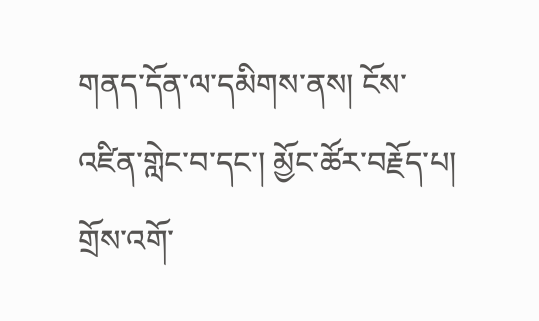གནད་དོན་ལ་དམིགས་ནས། ངོས་འཛིན་གླེང་བ་དང་། མྱོང་ཚོར་བརྗོད་པ། གྲོས་འགོ་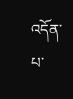འདོན་པ་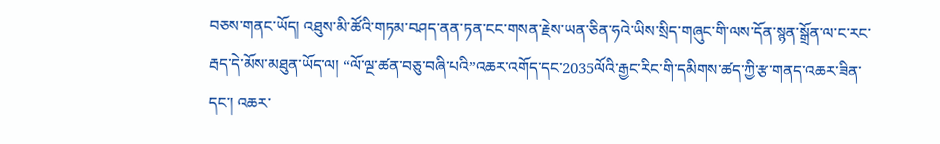བཅས་གནང་ཡོད། འཐུས་མི་ཚོའི་གཏམ་བཤད་ནན་ཏན་ངང་གསན་རྗེས་ཡན་ཅིན་ཧའེ་ཡིས་སྲིད་གཞུང་གི་ལས་དོན་སྙན་སྒྲོན་ལ་ང་རང་རྦད་དེ་མོས་མཐུན་ཡོད་ལ། “ལོ་ལྔ་ཚན་བཅུ་བཞི་པའི”འཆར་འགོད་དང་2035ལོའི་རྒྱང་རིང་གི་དམིགས་ཚད་ཀྱི་རྩ་གནད་འཆར་ཟིན་དང་། འཆར་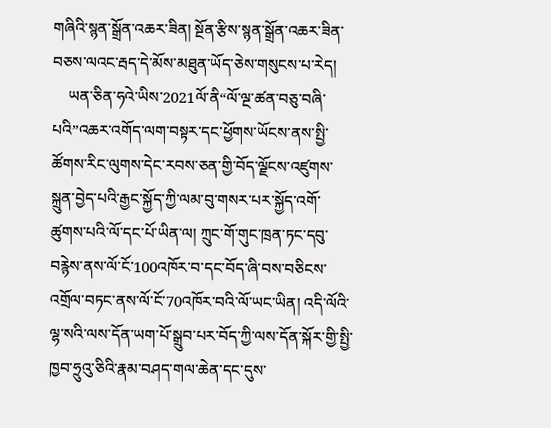གཞིའི་སྙན་སྒྲོན་འཆར་ཟིན། སྔོན་རྩིས་སྙན་སྒྲོན་འཆར་ཟིན་བཅས་ལའང་རྦད་དེ་མོས་མཐུན་ཡོད་ཅེས་གསུངས་པ་རེད།
    ཡན་ཅིན་ཧའེ་ཡིས་2021ལོ་ནི“ལོ་ལྔ་ཚན་བཅུ་བཞི་པའི”འཆར་འགོད་ལག་བསྟར་དང་ཕྱོགས་ཡོངས་ནས་སྤྱི་ཚོགས་རིང་ལུགས་དེང་རབས་ཅན་གྱི་བོད་ལྗོངས་འཛུགས་སྐྲུན་བྱེད་པའི་རྒྱང་སྐྱོད་ཀྱི་ལམ་བུ་གསར་པར་སྐྱོད་འགོ་ཚུགས་པའི་ལོ་དང་པོ་ཡིན་ལ། ཀྲུང་གོ་གུང་ཁྲན་ཏང་དབུ་བརྙེས་ནས་ལོ་ངོ་100འཁོར་བ་དང་བོད་ཞི་བས་བཅིངས་འགྲོལ་བཏང་ནས་ལོ་ངོ་70འཁོར་བའི་ལོ་ཡང་ཡིན། འདི་ལོའི་ལྷ་སའི་ལས་དོན་ཡག་པོ་སྒྲུབ་པར་བོད་ཀྱི་ལས་དོན་སྐོར་གྱི་སྤྱི་ཁྱབ་ཧྲུའུ་ཅིའི་རྣམ་བཤད་གལ་ཆེན་དང་དུས་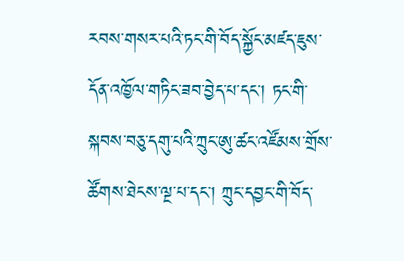རབས་གསར་པའི་ཏང་གི་བོད་སྐྱོང་མཛད་ཇུས་དོན་འཁྱོལ་གཏིང་ཟབ་བྱེད་པ་དང་། ཏང་གི་སྐབས་བཅུ་དགུ་པའི་ཀྲུང་ཨུ་ཚང་འཛོམས་གྲོས་ཚོགས་ཐེངས་ལྔ་པ་དང་། ཀྲུང་དབྱང་གི་བོད་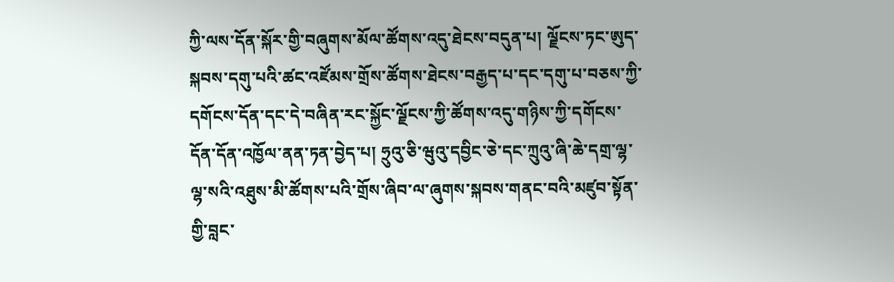ཀྱི་ལས་དོན་སྐོར་གྱི་བཞུགས་མོལ་ཚོགས་འདུ་ཐེངས་བདུན་པ། ལྗོངས་ཏང་ཨུད་སྐབས་དགུ་པའི་ཚང་འཛོམས་གྲོས་ཚོགས་ཐེངས་བརྒྱད་པ་དང་དགུ་པ་བཅས་ཀྱི་དགོངས་དོན་དང་དེ་བཞིན་རང་སྐྱོང་ལྗོངས་ཀྱི་ཚོགས་འདུ་གཉིས་ཀྱི་དགོངས་དོན་དོན་འཁྱོལ་ནན་ཏན་བྱེད་པ། ཧྲུའུ་ཅི་ཝུའུ་དབྱིང་ཅེ་དང་ཀྲུའུ་ཞི་ཆེ་དགྲ་ལྷ་ལྷ་སའི་འཐུས་མི་ཚོགས་པའི་གྲོས་ཞིབ་ལ་ཞུགས་སྐབས་གནང་བའི་མཛུབ་སྟོན་གྱི་བླང་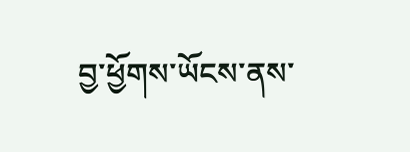བྱ་ཕྱོགས་ཡོངས་ནས་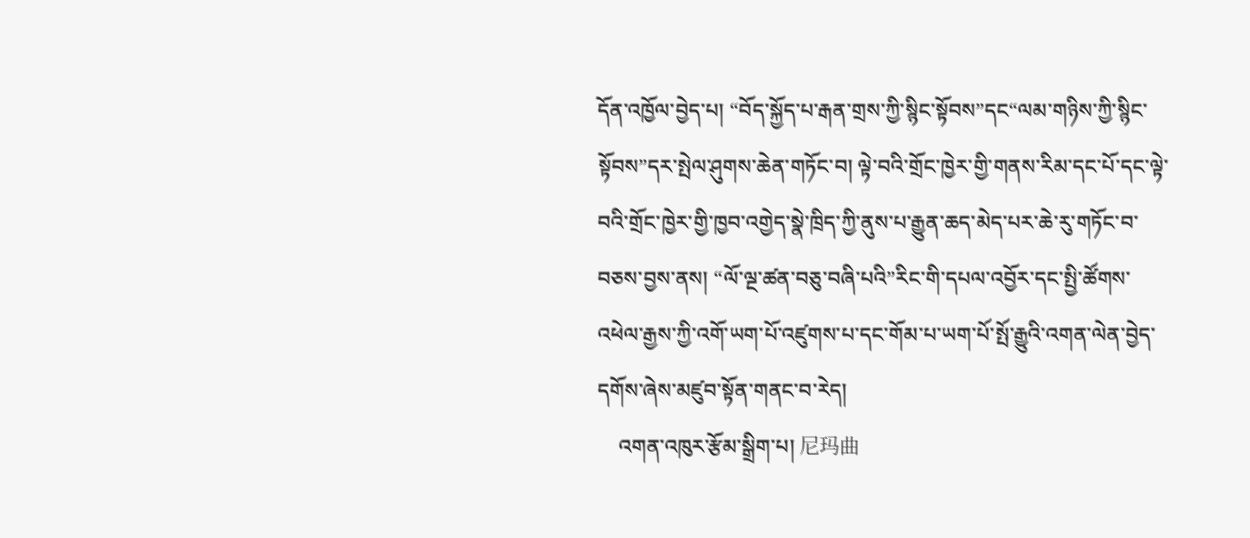དོན་འཁྱོལ་བྱེད་པ། “བོད་སྐྱོད་པ་རྒན་གྲས་ཀྱི་སྙིང་སྟོབས”དང“ལམ་གཉིས་ཀྱི་སྙིང་སྟོབས”དར་སྤེལ་ཤུགས་ཆེན་གཏོང་བ། ལྟེ་བའི་གྲོང་ཁྱེར་གྱི་གནས་རིམ་དང་པོ་དང་ལྟེ་བའི་གྲོང་ཁྱེར་གྱི་ཁྱབ་འགྱེད་སྣེ་ཁྲིད་ཀྱི་ནུས་པ་རྒྱུན་ཆད་མེད་པར་ཆེ་རུ་གཏོང་བ་བཅས་བྱས་ནས། “ལོ་ལྔ་ཚན་བཅུ་བཞི་པའི”རིང་གི་དཔལ་འབྱོར་དང་སྤྱི་ཚོགས་འཕེལ་རྒྱས་ཀྱི་འགོ་ཡག་པོ་འཛུགས་པ་དང་གོམ་པ་ཡག་པོ་སྤོ་རྒྱུའི་འགན་ལེན་བྱེད་དགོས་ཞེས་མཛུབ་སྟོན་གནང་བ་རེད།
    འགན་འཁུར་རྩོམ་སྒྲིག་པ། 尼玛曲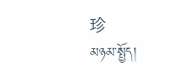珍
མཉམ་སྤྱོད།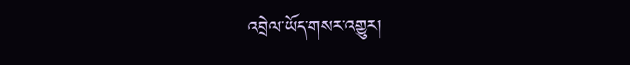འབྲེལ་ཡོད་གསར་འགྱུར།